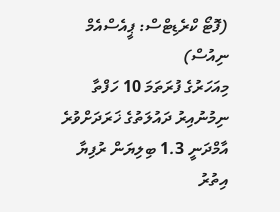(ފޮޓޯ ކްރެޑިޓްސް: ޕީއެސްއެމް ނިއުސް)
މިއަހަރުގެ ފުރަތަމަ 10 ހަފްތާ ނިމުނުއިރު ދައުލަތުގެ ޚަރަދަށްވުރެ އާމްދަނީ 1.3 ބިލިޔަން ރުފިޔާ އިތުރު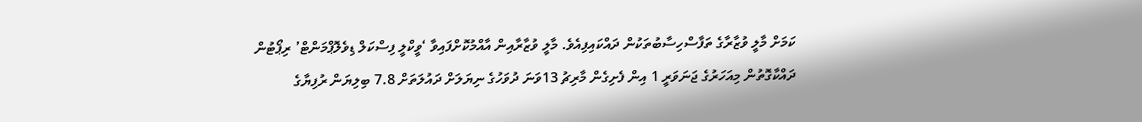ކަމަށް މާލީ ވުޒާރާގެ ތަފާސްހިސާބުތަކުން ދައްކައިފިއެވެ. މާލީ ވުޒާރާއިން އާއްމުކޮށްފައިވާ ‘ވީކްލީ ފިސްކަލް ޑިވެލޮޕްމަންޓް’ ރިޕޯޓުން ދައްކާގޮތުން މިއަހަރުގެ ޖަނަވަރީ 1 އިން ފެށިގެން މާރިޗު 13ވަނަ ދުވަހުގެ ނިޔަލަށް ދައުލަތަށް 7.8 ބިލިޔަން ރުފިޔާގެ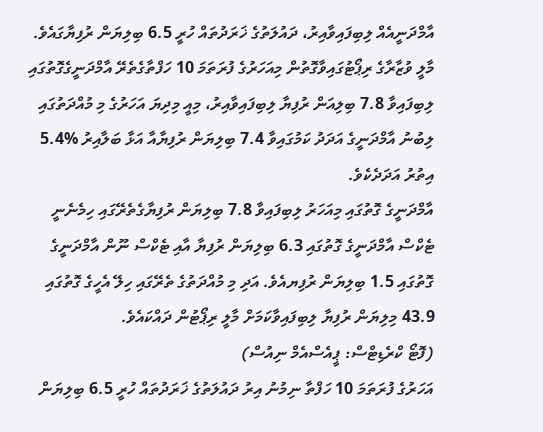އާމްދަނީއެއް ލިބިފައިވާއިރު، ދައުލަތުގެ ޚަރަދުތައް ހުރީ 6.5 ބިލިޔަން ރުފިޔާގައެވެ. މާލީ ވުޒާރާގެ ރިޕޯޓުގައިވާގޮތުން މިއަހަރުގެ ފުރަތަމަ 10 ހަފްތާގެތެރޭ އާމްދަނީގެގޮތުގައި ލިބިފައިވާ 7.8 ބިލިއަން ރުފިޔާ ލިބިފައިވާއިރު، މިއީ މިދިޔަ އަހަރުގެ މި މުއްދަތުގައި ލިބުނު އާމްދަނީގެ އަދަދު ކަމުގައިވާ 7.4 ބިލިޔަން ރުފިޔާއާ އަޅާ ބަލާއިރު %5.4 އިތުރު އަދަދެކެވެ.
އާމްދަނީގެ ގޮތުގައި މިއަހަރު ލިބިފައިވާ 7.8 ބިލިޔަން ރުފިޔާގެތެރޭގައި ހިމެނެނީ ޓެކްސް އާމްދަނީގެ ގޮތުގައި 6.3 ބިލިޔަން ރުފިޔާ އާއި ޓެކްސް ނޫން އާމްދަނީގެ ގޮތުގައި 1.5 ބިލިޔަން ރުފިޔއެވެ. އަދި މި މުއްދަތުގެ ތެރޭގައި ހިލޭ އެހީގެ ގޮތުގައި 43.9 މިލިޔަން ރުފިޔާ ލިބިފައިވާކަމަށް މާލީ ރިޕޯޓުން ދައްކައެވެ.
(ފޮޓޯ ކްރެޑިޓްސް: ޕީއެސްއެމް ނިއުސް)
އަހަރުގެ ފުރަތަމަ 10 ހަފްތާ ނިމުނު އިރު ދައުލަތުގެ ޚަރަދުތައް ހުރީ 6.5 ބިލިޔަން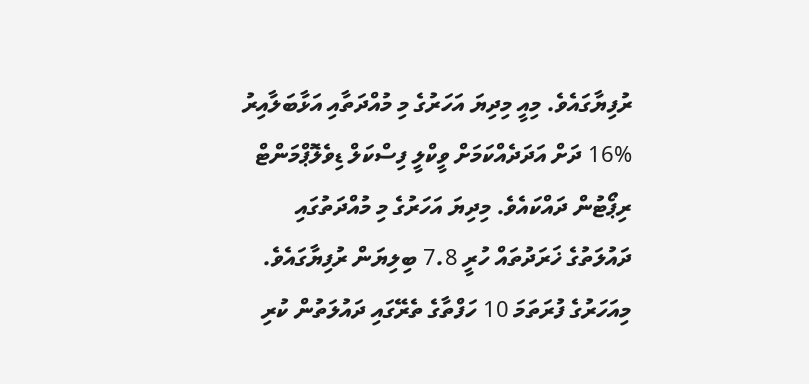ރުފިޔާގައެވެ. މިއީ މިދިޔަ އަހަރުގެ މި މުއްދަތާއި އަޅާބަލާއިރު %16 ދަށް އަދަދެއްކަމަށް ވީކްލީ ފިސްކަލް ޑިވެލޮޕްމަންޓް ރިޕޯޓުން ދައްކައެވެ. މިދިޔަ އަހަރުގެ މި މުއްދަތުގައި ދައުލަތުގެ ޚަރަދުތައް ހުރީ 7.8 ބިލިޔަން ރުފިޔާގައެވެ. މިއަހަރުގެ ފުރަތަމަ 10 ހަފްތާގެ ތެރޭގައި ދައުލަތުން ކުރި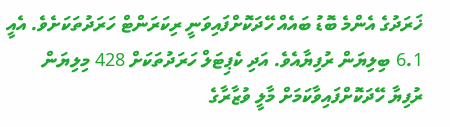ޚަރަދުގެ އެންމެ ބޮޑު ބައެއް ހޭދަކޮށްފައިވަނީ ރިކަރަންޓް ހަރަދުތަކަށެވެ. އެއީ 6.1 ބިލިޔަން ރުފިޔާއެވެ. އަދި ކެޕިޓަލް ހަރަދުތަކަށް 428 މިލިޔަން ރުފިޔާ ހޭދަކޮށްފައިވާކަމަށް މާލީ ވުޒާރާގެ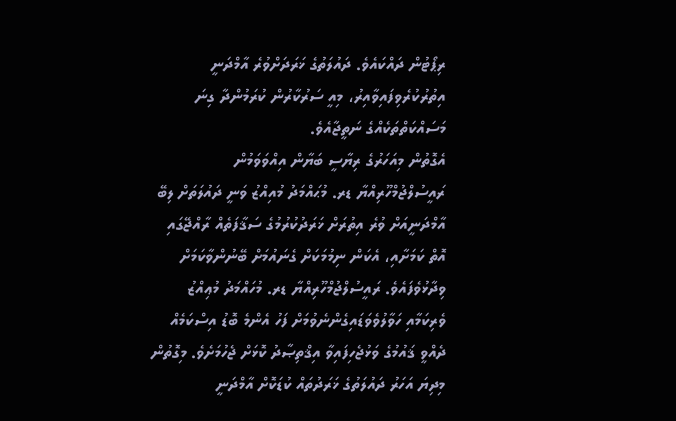ރިޕޯޓުން ދައްކައެވެ. ދައުލަތުގެ ޚަރަދަށްވުރެ އާމްދަނީ އިތުރުކުރެވިފައިވާއިރު، މިއީ ސަރުކާރުން ކުރަމުންދާ ގިނަ މަސައްކަތްތަކެއްގެ ނަތީޖާއެވެ.
އެގޮތުން މިއަހަރުގެ ރިޔާސީ ބަޔާން އިއްވަވަމުން ރައީސުލްޖުމްހޫރިއްޔާ ޑރ. މުޙައްމަދު މުއިއްޒު ވަނީ ދައުލަތަށް ލިބޭ އާމްދަނީއަށް ވުރެ އިތުރަށް ޚަރަދުކުރުމުގެ ސަޤާފަތެއް ރާއްޖޭގައި އޮތް ކަމަށާއި، އެކަން ނިމުމަކަށް ގެނައުމަށް ބޭނުންވާކަމަށް ވިދާޅުވެފައެވެ. ރައީސުލްޖުމްހޫރިއްޔާ ޑރ. މުހައްމަދު މުޢިއްޒު ވެރިކަމާއި ހަވާލުވެވަޑައިގެންނެވުމަށް ފަހު އެންމެ ބޮޑު އިސްކަމެއް ދެއްވީ ޤައުމުގެ ވަޅުޖެހިފައިވާ އިޤްތިޞާދު ކޮޅަށް ޖެހުމަށެވެ. މިގޮތުން މިދިޔަ އަހަރު ދައުލަތުގެ ޚަރަދުތައް ކުޑަކޮށް އާމްދަނީ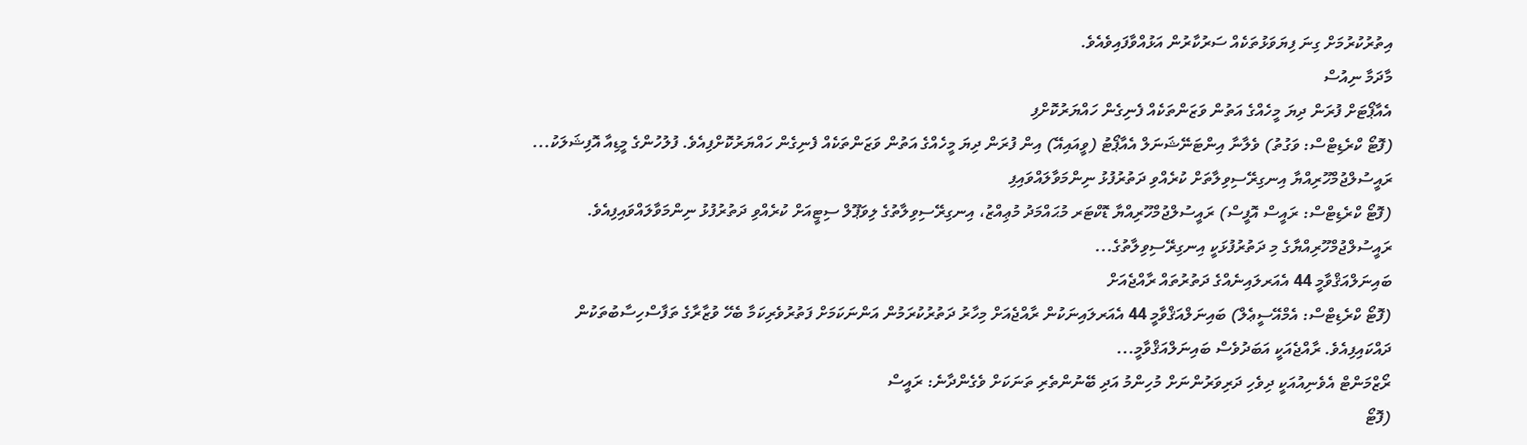އިތުރުކުރުމަށް ގިނަ ފިޔަވަޅުތަކެއް ސަރުކާރުން އަޅުއްވާފައިވެއެވެ.
މާދަމާ ނިއުސް
އެއާޕޯޓަށް ފުރަން ދިޔަ މީހެއްގެ އަތުން ވަޒަންތަކެއް ފެނިގެން ހައްޔަރުކޮށްފި
(ފޮޓޯ ކްރެޑިޓްސް: ވަގުތު) ވެލާނާ އިންޓަނޭޝަނަލް އެއާޕޯޓު (ވީއައިއޭ) އިން ފުރަން ދިޔަ މީހެއްގެ އަތުން ވަޒަންތަކެއް ފެނިގެން ހައްޔަރުކޮށްފިއެވެ. ފުލުހުންގެ މީޑިއާ އޮފިޝަލަކު...
ރައީސުލްޖުމްހޫރިއްޔާ އިނގިރޭސިވިލާތަށް ކުރެއްވި ދަތުރުފުޅު ނިންމަވާލައްވައިފި
(ފޮޓޯ ކްރެޑިޓްސް: ރައީސް އޮފީސް) ރައީސުލްޖުމްހޫރިއްޔާ ޑޮކްޓަރ މުޙައްމަދު މުޢިއްޒު، އިނގިރޭސިވިލާތުގެ ލިވަޕޫލް ސިޓީއަށް ކުރެއްވި ދަތުރުފުޅު ނިންމަވާލައްވައިފިއެވެ. ރައީސުލްޖުމްހޫރިއްޔާގެ މި ދަތުރުފުޅަކީ އިނގިރޭސިވިލާތުގެ...
ބައިނަލްއަޤްވާމީ 44 އެއަރލައިނެއްގެ ދަތުރުތައް ރާއްޖެއަށް
(ފޮޓޯ ކްރެޑިޓްސް: އެމްއޭސީޢެލް) ބައިނަލްއަޤްވާމީ 44 އެއަރލައިނަކުން ރާއްޖެއަށް މިހާރު ދަތުރުކުރަމުން އަންނަކަމަށް ފަތުރުވެރިކަމާ ބެހޭ ވުޒާރާގެ ތަފާސްހިސާބުތަކުން ދައްކައިފިއެވެ. ރާއްޖެއަކީ އަބަދުވެސް ބައިނަލްއަޤްވާމީ...
ރޯޒްމަންޓް އެވެނިއުއަކީ ދިވެހި ދަރިވަރުންނަށް މުހިންމު އަދި ބޭނުންތެރި ތަނަކަށް ވެގެންދާނެ: ރައީސް
(ފޮޓޯ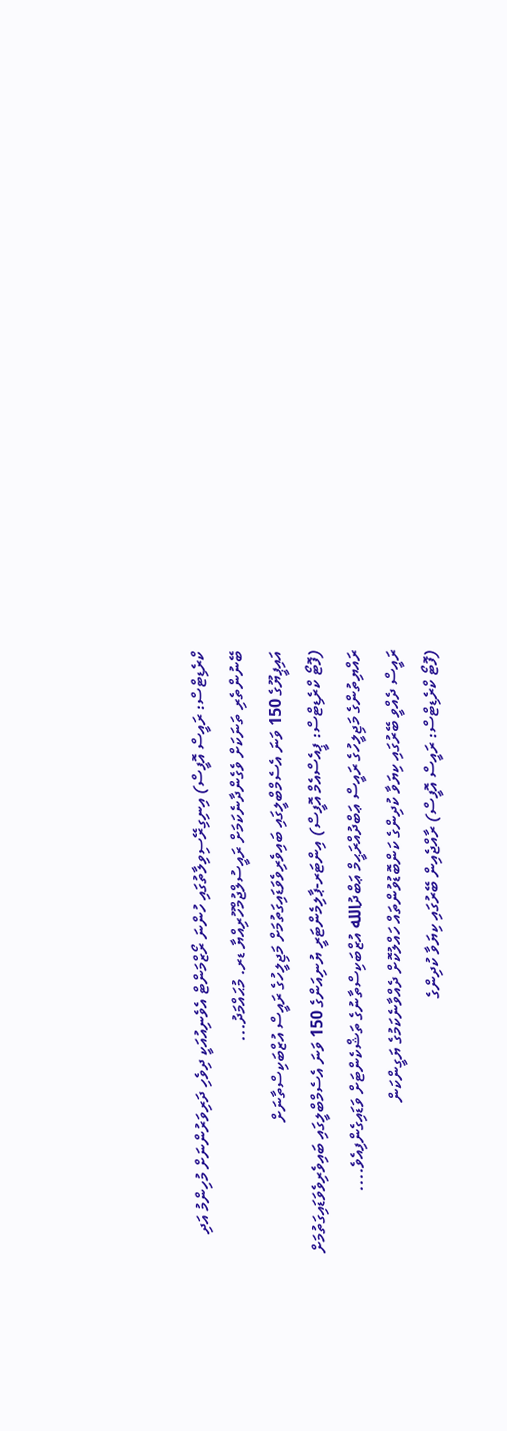ކްރެޑިޓްސް: ރައީސް އޮފީސް) އިނިގިރޭސިވިލާތުގައި ހުންނަ ރޯޒްމަންޓް އެވެނިއުއަކީ ދިވެހި ދަރިވަރުންނަށް މުހިންމު އަދި ބޭނުންތެރި ތަނަކަށް ވެގެންދާނެކަމަށް ރައީސުލްޖުމްހޫރިއްޔާ ޑރ. މުޙައްމަދު...
އައިޕީޔޫގެ 150 ވަނަ އެސެމްބްލީގައި ބައިވެރިވެވަޑައިގަތުމަށް މަޖިލީހުގެ ރައީސް އުޒްބަކިސްތާނަށް
(ފޮޓޯ ކްރެޑިޓްސް: ޕީއެސްއެމް އޮފީސް) އިންޓަރ-ޕާލިމެންޓަރީ ޔުނިއަންގެ 150 ވަނަ އެސެމްބްލީގައި ބައިވެރިވެވަޑައިގަތުމަށް ރައްޔިތުންގެ މަޖިލީހުގެ ރައީސް ޢަބްދުއްރަޙީމް ޢަބްދުالله އުޒްބަކިސްތާނުގެ ތަޝްކެންޓަށް ވަޑައިގެންފިއެވެ....
ރައީސް ދެއްވީ ބޭރުގައި ކިޔަވާ ކުދިންގެ ކަންބޮޑުވުންތައް ހައްލުކޮށް ދެއްވާނެކަމުގެ ޔަގީންކަން
(ފޮޓޯ ކްރެޑިޓްސް: ރައީސް އޮފީސް) ރާއްޖެއިން ބޭރުގައި ކިޔަވާ ކުދިންގެ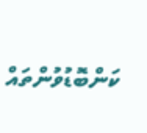ކަންބޮޑުވުންތައް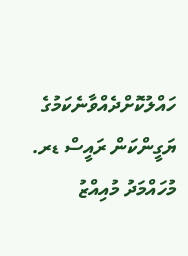ހައްލުކޮށްދެއްވާނެކަމުގެ ޔަގީންކަން ރައީސް ޑރ. މުހައްމަދު މުއިއްޒު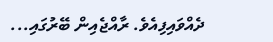ދެއްވައިފިއެވެ. ރާއްޖެއިން ބޭރުގައި...